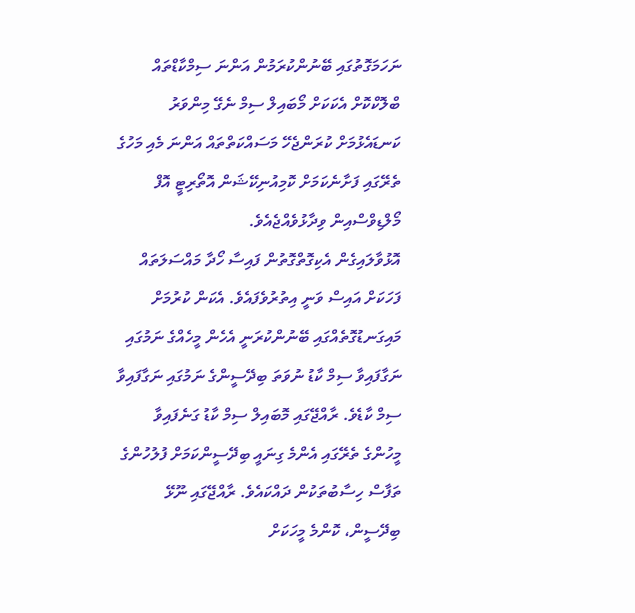ނަހަމަގޮތުގައި ބޭނުންކުރަމުން އަންނަ ސިމްކާޑްތައް ބްލޮކްކޮށް އެކަކަށް މޯބައިލް ސިމް ނެގޭ މިންވަރު ކަނޑައެޅުމަށް ކުރަންޖެހޭ މަސައްކަތްތައް އަންނަ މެއި މަހުގެ ތެރޭގައި ފަށާނެކަމަށް ކޮމިއުނިކޭޝަން އޮތޯރިޓީ އޮފް މޯލްޑިވްސްއިން ވިދާޅުވެއްޖެއެވެ.
އޮޅުވާލައިގެން އެކިގޮތްގޮތުން ފައިސާ ހޯދާ މައްސަލަތައް ފަހަކަށް އައިސް ވަނީ އިތުރުވެފައެވެ. އެކަން ކުރުމަށް މައިގަނޑުގޮތެއްގައި ބޭނުންކުރަނީ އެހެން މީހެއްގެ ނަމުގައި ނަގާފައިވާ ސިމް ކާޑު ނުވަތަ ބިދޭސީންގެ ނަމުގައި ނަގާފައިވާ ސިމް ކާޑެވެ. ރާއްޖޭގައި މޮބައިލް ސިމް ކާޑު ގަނެފައިވާ މީހުންގެ ތެރޭގައި އެންމެ ގިނައީ ބިދޭސީންކަމަށް ފުލުހުންގެ ތަފާސް ހިސާބުތަކުން ދައްކައެވެ. ރާއްޖޭގައި ނޫޅޭ ބިދޭސީން، ކޮންމެ މީހަކަށް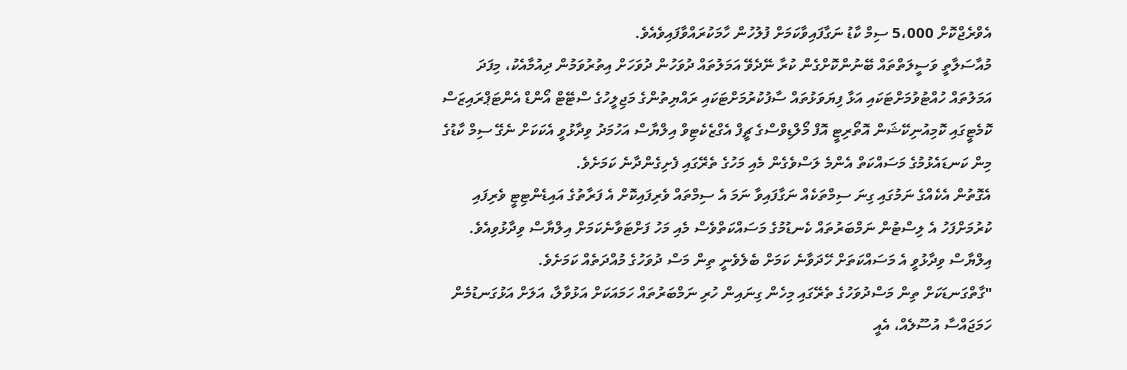އެވްރެޖްކޮށް 5،000 ސިމް ކާޑު ނަގާފައިވާކަމަށް ފުލުހުން ހާމަކުރައްވާފައިވެއެވެ.
މުއާސަލާތީ ވަސީލަތްތައް ބޭނުންކޮށްގެން ކުރާ ނޭދެވޭ އަމަލުތައް ދުވަހުން ދުވަހަށް އިތުރުވަމުން ދިއުމާއެކު، މިފަދަ އަމަލުތައް ހުއްޓުވުމަށްޓަކައި އަޅާ ފިޔަވަޅުތައް ސާފުކުރުމަށްޓަކައި ރައްޔިތުންގެ މަޖިލީހުގެ ސްޓޭޓް އޯންޑް އެންޓަޕްރައިޒަސް ކޮމެޓީގައި ކޮމިއުނިކޭޝަން އޮތޯރިޓީ އޮފް މޯލްޑިވްސްގެ ޗީފް އެގްޒެކެޓިވް އިލްޔާސް އަހުމަދު ވިދާޅުވީ އެކަކަށް ނެގޭ ސިމް ކާޑުގެ މިން ކަނޑައެޅުމުގެ މަސައްކަތް އެންމެ ލަސްވެގެން މެއި މަހުގެ ތެރޭގައި ފެށިގެންދާނެ ކަމަށެވެ.
އެގޮތުން އެކެއްގެ ނަމުގައި ގިނަ ސިމްތަކެއް ނަގާފައިވާ ނަމަ އެ ސިމްތައް ވެރިފައިކޮށް އެ ފަރާތުގެ އައިޑެންޓިޓީ ވެރިފައި ކުރުމަށްފަހު އެ ލިސްޓުން ނަމްބަރުތައް ކެނޑުމުގެ މަސައްކަތްވެސް މެއި މަހު ފަށްޓަވާނެކަމަށް އިލްޔާސް ވިދާޅުވިއެވެ. އިލްޔާސް ވިދާޅުވީ އެ މަސައްކަތަށް ހޭދަވާނެ ކަމަށް ބެލެވެނީ ތިން މަސް ދުވަހުގެ މުއްދަތެއް ކަމަށެވެ.
"ގާތްގަނޑަކަށް ތިން މަސްދުވަހުގެ ތެރޭގައި މިހެން ގިނައިން ހުރި ނަމްބަރުތައް ހަމައަކަށް އަޅުވާލާ، އަލަށް އަޅުގަނޑުމެން ހަމަޖައްސާ އުސޫލެއް، އެއީ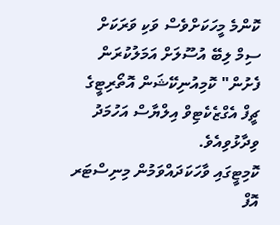ކޮންމެ މީހަކަށްވެސް ވަކި ވަރަކަށް ސިމް ލިބޭ އުސޫލަށް އަމަލުކުރަން ފެށުން" ކޮމިއުނިކޭޝަން އޮތޯރިޓީގެ ޗީފް އެގްޒެކެޓިވް އިލްޔާސް އަހުމަދު ވިދާޅުވިއެވެ.
ކޮމިޓީގައި ވާހަކަދައްވަމުން މިނިސްޓަރ އޮފް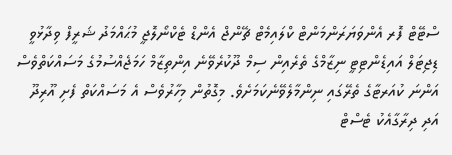ސްޓޭޓް ފޮރ އެންވަޔަރަންމަންޓް ކްލައިމެޓް ޗޭންޖް އެންޑް ޓެކްނޯލޮޖީ މުޙައްމަދު ޝަރީފް ވިދާޅުވީ ޑިޖިޓަލް އައިޑެންޓިޓީ ނިޒާމްގެ ތެރެއިން ސިމް ދޫކުރެވޭނެ އިންތިޒާމް ހަމަޖެއްސުމުގެ މަސައްކަތްވެސް އަންނަ ކުއަރޓާގެ ތެރޭގައި ނިންމާލެވޭނެކަމަށެވެ. މިގޮތުން މިހާރުވެސް އެ މަސައްކަތް ފެށި އޫރިދޫ އަދި ދިރާގާއެކު ޓެސްޓް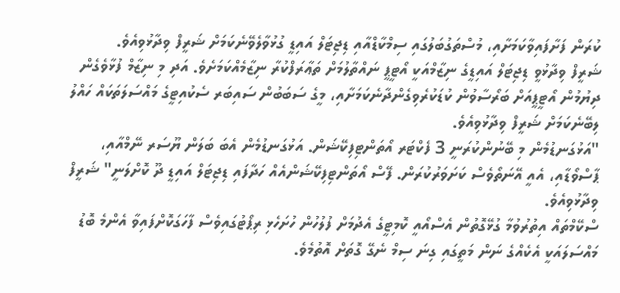ކުރަން ފަށާފައިވާކަމަށާއި، މުސްތަގުބަލުގައި ސިމްކާޑްއާއި ޑިޖިޓަލް އައިޑީ ގުޅުވާލެވޭނެކަމަށް ޝަރީފް ވިދާޅުވިއެވެ.
ޝަރީފް ވިދާޅުވީ ޑިޖިޓަލް އައިޑީގެ ނިޒާމްއަކީ އޯޓީޕީ ނައްތާލުމަށް ތަޢާރަފްކުރާ ނިޒާމެއްކަމަށެވެ. އަދި މި ނިޒާމް ފުޅާވެގެން ދިޔުމުން އޯޓީޕީއަށް ބަރޯސާވުން ކުޑަކުރެވިގެންދާނެކަމަށާއި، މީގެ ސަބަބުން ސައިބަރ ސެކުއިޓީގެ މައްސަލަތަކައް ހައްލު ލިބޭނެކަމަށް ޝަރީފް ވިދާޅުވިއެވެ.
"އަޅުގަނޑުމެން މި ބޭނުންކުރަނީ 3 ފެކްޓަރ އޯތަންޓިފިކޭޝަން. އަޅުގަނޑުމެން އެބަ ބަލަން ޔޫސަރ ނޭމްއާއި، ޕާސްވޯޑާއި، އެއީ އޭނަތޯވެސް ކަށަވަރުކުރަން. ފޭސް އޯތަންޓިފިކޭޝަންއެއް ހަދާފައި ޑިޖިޓަލް އައިޑީ ދޫ ކޮށްލަނީ" ޝަރީފް ވިދާޅުވިއެވެ.
ސްކޭމްތައް އިތުރުވުމާ ގުޅޭގޮތުން އެސްއޯއީ ކޮމިޓީގެ އެދުމަށް ފުލުހުން ހުށަހެޅި ރިޕޯޓުގައިވެސް ފާހަގަކޮށްފައިވާ އެންމެ ބޮޑު މައްސަލައަކީ އެކެއްގެ ނަން މަތީގައި ގިނަ ސިމް ނެގޭ ގޮތަށް އޮތުމެވެ.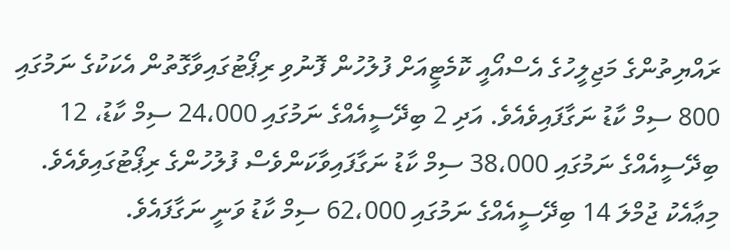ރައްޔިތުންގެ މަޖިލީހުގެ އެސްއޯއީ ކޮމެޓީއަށް ފުލުހުން ފޮނުވި ރިޕޯޓުގައިވާގޮތުން އެކަކުގެ ނަމުގައި 800 ސިމް ކާޑު ނަގާފައިވެއެވެ. އަދި 2 ބިދޭސީއެއްގެ ނަމުގައި 24،000 ސިމް ކާޑު، 12 ބިދޭސީއެއްގެ ނަމުގައި 38،000 ސިމް ކާޑު ނަގާފައިވާކަންވެސް ފުލުހުންގެ ރިޕޯޓުގައިވެއެވެ. މިޢާއެކު ޖުމްލަ 14 ބިދޭސީއެއްގެ ނަމުގައި 62،000 ސިމް ކާޑު ވަނީ ނަގާފައެވެ.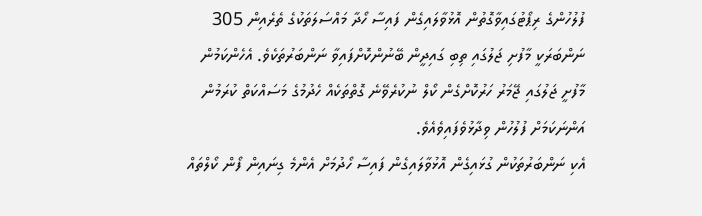ފުލުހުންގެ ރިޕޯޓުގައިވާގޮތުން އޮޅުވާލައިގެން ފައިސާ ހޯދާ މައްސަލަތަކުގެ ތެރެއިން 305 ނަންބަރަކީ މާފުށި ޖަލުގައި ތިބި ގައިދީން ބޭނުންކޮށްފައިވާ ނަންބަރުތަކެވެ. އެހެންކަމުން މާފުށީ ޖަލުގައި ޖޭމަރު ހަރުކޮށްގެން ކޯލް ނުކުރެވޭނެ ގޮތްތަކެއް ހެދުމުގެ މަސައްކަތް ކުރަމުން އަންނަކަމަށް ފުލުހުން ވިދާޅުވެފައިވެއެވެ.
އެކި ނަންބަރުތަކުން ގުޅައިގެން އޮޅުވާލައިގެން ފައިސާ ހޯދުމަށް އެންމެ ގިނައިން ފޯން ކޯލްތައް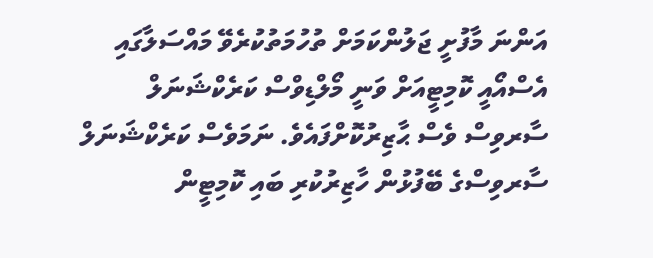އަންނަ މާފުށީ ޖަލުންކަމަށް ތުހުމަތުކުރެވޭ މައްސަލާގައި އެސްއޯއީ ކޮމިޓީއަށް ވަނީ މޯލްޑިވްސް ކަރެކްޝަނަލް ސާރވިސް ވެސް ޙާޒިރުކޮށްފައެވެ. ނަމަވެސް ކަރެކްޝަނަލް ސާރވިސްގެ ބޭފުޅުން ހާޒިރުކުރި ބައި ކޮމިޓީން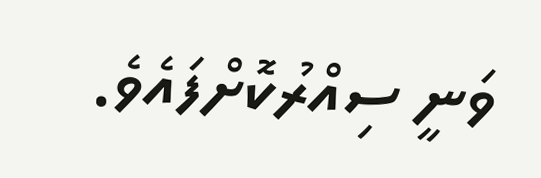ވަނީ ސިއްރުކޮށްފައެވެ.